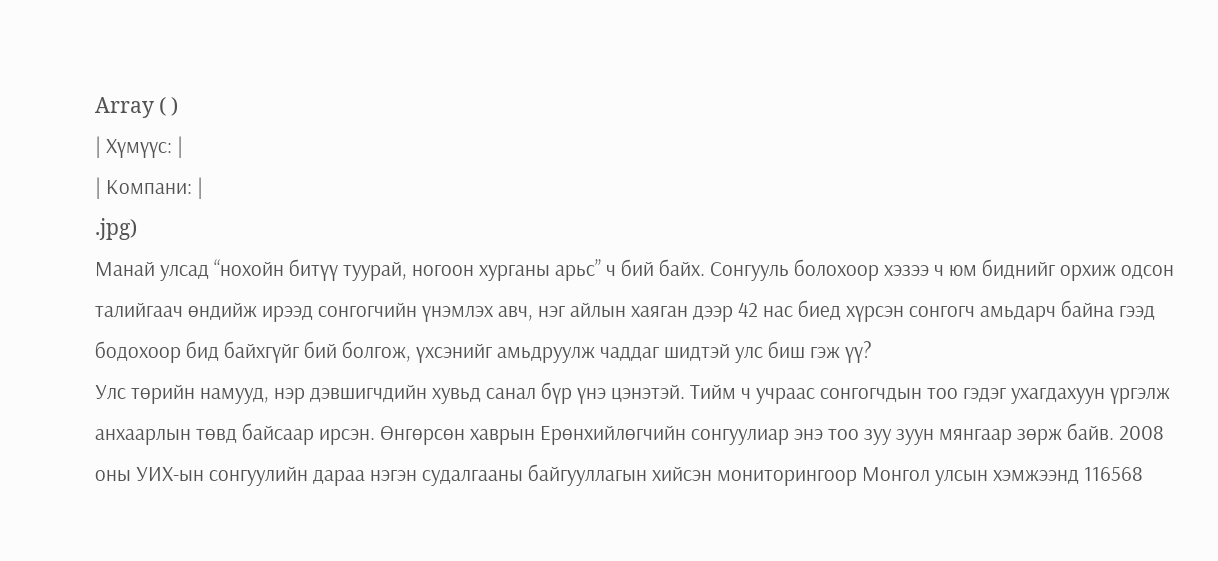Array ( )
| Хүмүүс: |
| Компани: |
.jpg)
Манай улсад “нохойн битүү туурай, ногоон хурганы арьс” ч бий байх. Сонгууль болохоор хэзээ ч юм биднийг орхиж одсон талийгаач өндийж ирээд сонгогчийн үнэмлэх авч, нэг айлын хаяган дээр 42 нас биед хүрсэн сонгогч амьдарч байна гээд бодохоор бид байхгүйг бий болгож, үхсэнийг амьдруулж чаддаг шидтэй улс биш гэж үү?
Улс төрийн намууд, нэр дэвшигчдийн хувьд санал бүр үнэ цэнэтэй. Тийм ч учраас сонгогчдын тоо гэдэг ухагдахуун үргэлж анхаарлын төвд байсаар ирсэн. Өнгөрсөн хаврын Ерөнхийлөгчийн сонгуулиар энэ тоо зуу зуун мянгаар зөрж байв. 2008 оны УИХ-ын сонгуулийн дараа нэгэн судалгааны байгууллагын хийсэн мониторингоор Монгол улсын хэмжээнд 116568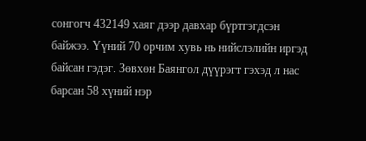сонгогч 432149 хаяг дээр давхар бүртгэгдсэн байжээ. Үүний 70 орчим хувь нь нийслэлийн иргэд байсан гэдэг. Зөвхөн Баянгол дүүрэгт гэхэд л нас барсан 58 хүний нэр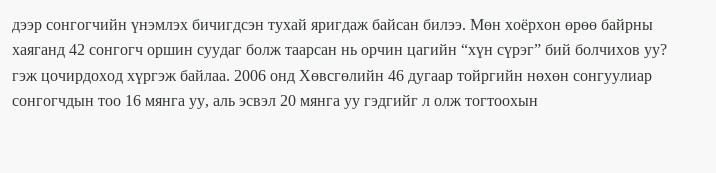дээр сонгогчийн үнэмлэх бичигдсэн тухай яригдаж байсан билээ. Мөн хоёрхон өрөө байрны хаяганд 42 сонгогч оршин суудаг болж таарсан нь орчин цагийн “хүн сүрэг” бий болчихов уу? гэж цочирдоход хүргэж байлаа. 2006 онд Хөвсгөлийн 46 дугаар тойргийн нөхөн сонгуулиар сонгогчдын тоо 16 мянга уу, аль эсвэл 20 мянга уу гэдгийг л олж тогтоохын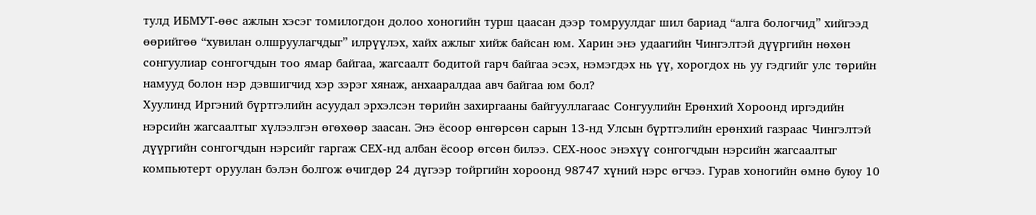тулд ИБМУТ-өөс ажлын хэсэг томилогдон долоо хоногийн турш цаасан дээр томруулдаг шил бариад “алга бологчид” хийгээд өөрийгөө “хувилан олшруулагчдыг” илрүүлэх, хайх ажлыг хийж байсан юм. Харин энэ удаагийн Чингэлтэй дүүргийн нөхөн сонгуулиар сонгогчдын тоо ямар байгаа, жагсаалт бодитой гарч байгаа эсэх, нэмэгдэх нь үү, хорогдох нь уу гэдгийг улс төрийн намууд болон нэр дэвшигчид хэр зэрэг хянаж, анхааралдаа авч байгаа юм бол?
Хуулинд Иргэний бүртгэлийн асуудал эрхэлсэн төрийн захиргааны байгууллагаас Сонгуулийн Ерөнхий Хороонд иргэдийн нэрсийн жагсаалтыг хүлээлгэн өгөхөөр заасан. Энэ ёсоор өнгөрсөн сарын 13-нд Улсын бүртгэлийн ерөнхий газраас Чингэлтэй дүүргийн сонгогчдын нэрсийг гаргаж СЕХ-нд албан ёсоор өгсөн билээ. СЕХ-ноос энэхүү сонгогчдын нэрсийн жагсаалтыг компьютерт оруулан бэлэн болгож өчигдөр 24 дүгээр тойргийн хороонд 98747 хүний нэрс өгчээ. Гурав хоногийн өмнө буюу 10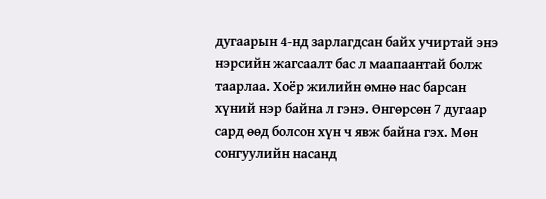дугаарын 4-нд зарлагдсан байх учиртай энэ нэрсийн жагсаалт бас л маапаантай болж таарлаа. Хоёр жилийн өмнө нас барсан хүний нэр байна л гэнэ. Өнгөрсөн 7 дугаар сард өөд болсон хүн ч явж байна гэх. Мөн сонгуулийн насанд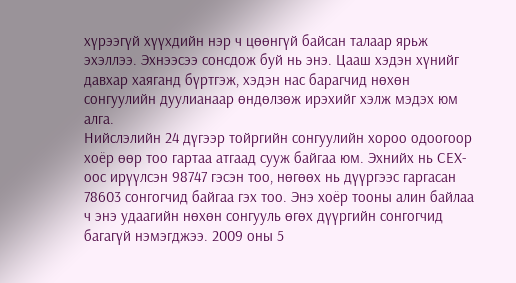хүрээгүй хүүхдийн нэр ч цөөнгүй байсан талаар ярьж эхэллээ. Эхнээсээ сонсдож буй нь энэ. Цааш хэдэн хүнийг давхар хаяганд бүртгэж, хэдэн нас барагчид нөхөн сонгуулийн дуулианаар өндөлзөж ирэхийг хэлж мэдэх юм алга.
Нийслэлийн 24 дүгээр тойргийн сонгуулийн хороо одоогоор хоёр өөр тоо гартаа атгаад сууж байгаа юм. Эхнийх нь СЕХ-оос ирүүлсэн 98747 гэсэн тоо, нөгөөх нь дүүргээс гаргасан 78603 сонгогчид байгаа гэх тоо. Энэ хоёр тооны алин байлаа ч энэ удаагийн нөхөн сонгууль өгөх дүүргийн сонгогчид багагүй нэмэгджээ. 2009 оны 5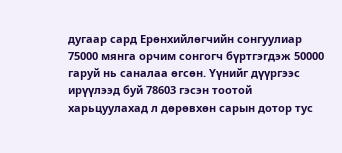дугаар сард Ерөнхийлөгчийн сонгуулиар 75000 мянга орчим сонгогч бүртгэгдэж 50000 гаруй нь саналаа өгсөн. Үүнийг дүүргээс ирүүлээд буй 78603 гэсэн тоотой харьцуулахад л дөрөвхөн сарын дотор тус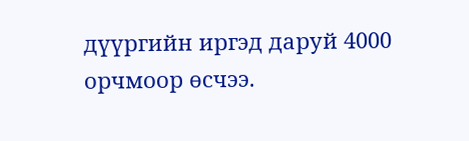дүүргийн иргэд даруй 4000 орчмоор өсчээ.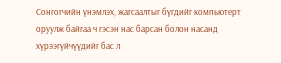Сонгогчийн үнэмлэх, жагсаалтыг бүгдийг компьютерт оруулж байгаа ч гэсэн нас барсан болон насанд хүрээгүйчүүдийг бас л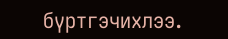бүртгэчихлээ.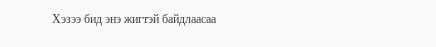Хэзээ бид энэ жигтэй байдлаасаа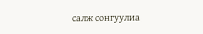салж сонгуулиа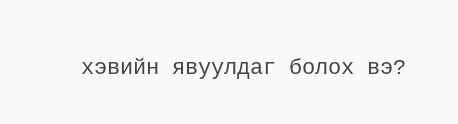хэвийн явуулдаг болох вэ?